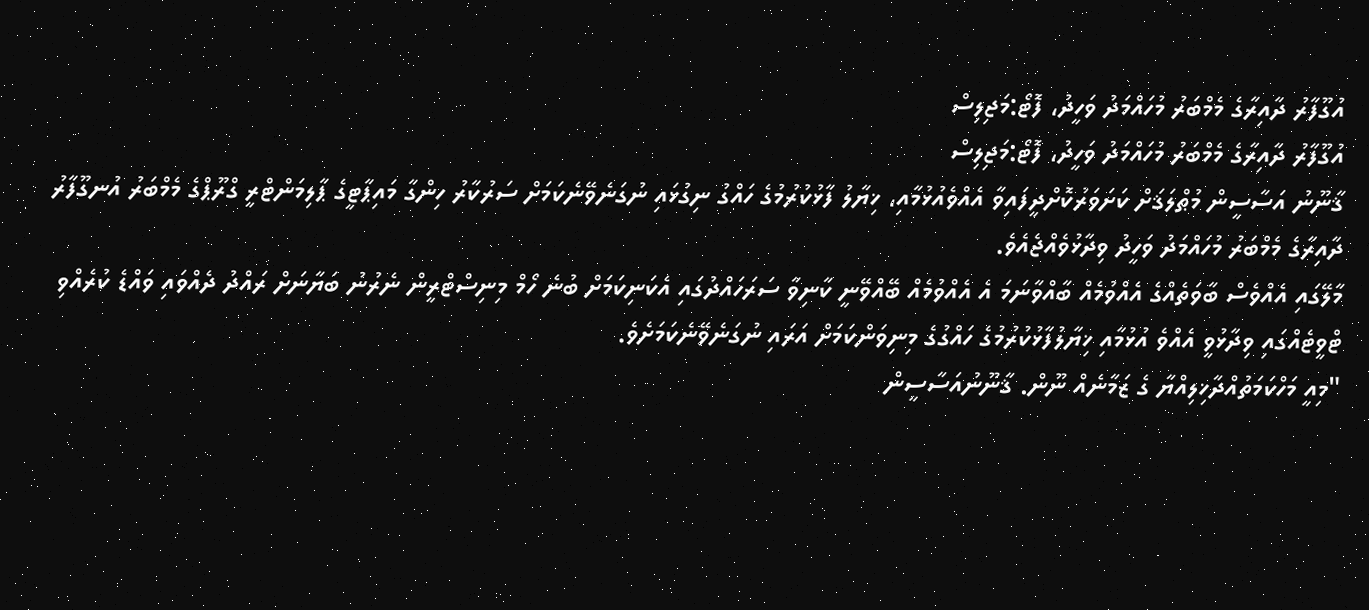އުގޫފާރު ދާއިރާގެ މެމްބަރު މުހައްމަދު ވަހީދު، ފޮޓޯ:މަޖިލިސް
އުގޫފާރު ދާއިރާގެ މެމްބަރު މުހައްމަދު ވަހީދު، ފޮޓޯ:މަޖިލިސް
ޤާނޫނު އަސާސީން މުޠްލަޤަށް ކަށަވަރުކޮށްދީފައިވާ އެއްވެއުޅުމާއި، ޚިޔާލު ފާޅުކުރުމުގެ ހައްގު ނިގުޅައި ނުގަނެވޭނެކަމަށް ސަރުކާރު ހިންގާ މައިޕާޓީގެ ޕާލިމަންޓްރީ ގްރޫޕްގެ މެމްބަރު އުނގޫފާރު ދާއިރާގެ މެމްބަރު މުހައްމަދު ވަހީދު ވިދާޅުވެއްޖެއެވެ.
މާލޭގައި އެއްވެސް ބާވަތެއްގެ އެއްވުމެއް ބާއްވާނަމަ އެ އެއްވުމެއް ބޭއްވޭނީ ކާނިވާ ސަރަހައްދުގައި އެކަނިކަމަށް ބުނެ ހޯމް މިނިސްޓްރީން ނެރުނު ބަޔާނަށް ރައްދު ދެއްވައި ވައްޑެ ކުރެއްވި ޓްވީޓެއްގައި ވިދާޅުވީ އެއްވެ އުޅުމާއި ޚިޔާލުފާޅުކުރުމުގެ ހައްގުގެ މިނިވަންކަމަށް އަރައި ނުގަނެވޭނެކަމަށެވެ.
"މިއީ މަހްކަމަތުއްދާޚިލިއްޔާ ގެ ޒަމާނެއް ނޫން. ޤާނޫނުއަސާސީން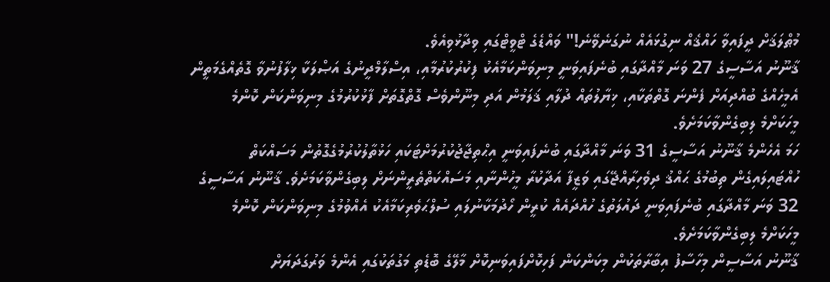މުޠްލަޤަށް ދީފައިވާ ހައްޤެއް ނިގުޅައެއް ނުގަނެވޭނެ!" ވައްޑެގެ ޓްވީޓްގައި ވިދާޅުވިއެވެ.
ޤާނޫނު އަސާސީގެ 27 ވަނަ މާއްދާގައި ބުނެފައިވަނީ މިނިވަންކަމާއެކު ފިކުރުކުރުމާއި، އިސްލާމްދީނުގެ އަޞްލަކާ ޚިލާފުނުވާ ގޮތެއްގެމަތީން އެމީހެއްގެ ބުއްދިއަށް ފެންނަ ގޮތްތަކާއި، ޚިޔާލުތައް ދުލާއި ޤަލަމުން އަދި މިނޫންވެސް ގޮތްގޮތަށް ފާޅުކުރުމުގެ މިނިވަންކަން ކޮންމެ މީހަކަށްމެ ލިބިގެންވާކަމަށެވެ.
ހަމަ އެހެންމެ ޤާނޫނު އަސާސީގެ 31 ވަނަ މާއްދާގައި ބުނެފައިވަނީ އިޙްތިޖާޖުކުރުމަށްޓަކައި ހަޅުތާލުކުރުމުގެގޮތުން މަސައްކަތް ހުއްޓައިލައިގެން ތިބުމުގެ ޙައްޤު ދިވެހިރާއްޖޭގައި ވަޒީފާ އަދާކުރާ މީހުންނާއި މަސައްކަތްތެރީންނަށް ލިބިގެންވާކަމަށެވެ. ޤާނޫނު އަސާސީގެ 32 ވަނަ މާއްދާގައި ބުނެފައިވަނީ ދައުލަތުގެ ހުއްދައެއް ކުރީން ހޯދުމަކާނުލައި ސުލްޙަވެރިކަމާއެކު އެއްވުމުގެ މިނިވަންކަން ކޮންމެ މީހަކަށްމެ ލިބިގެންވާކަމަށެވެ.
ޤާނޫނު އަސާސީން މިހާސާފު އިބާރާތަކުން މިކަންކަން ފަހިކޮށްފައިވަނިކޮށް މާލޭގެ ބޮޑެތި މަގުތަކުގައި އެންމެ ވަރުގަދަޔަށް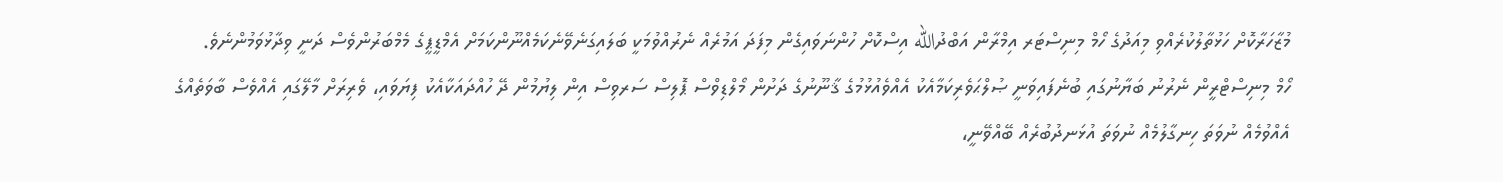މުޒާހަރާކޮށް ހަޅުތާލުކުރެއްވި މިއަދުގެ ހޯމް މިނިސްޓަރ އިމްރާން އަބްދުالله އިސްކޮށް ހުންނަވައިގެން މިފަދަ އަމުރެއް ނެރުއްވުމަކީ ބަލައިގަނެވޭނެކަމެއްނޫންކަމަށް އެމްޑީޕީގެ މެމްބަރުންވެސް ދަނީ ވިދާޅުވަމުންނެވެ.
ހޯމް މިނިސްޓްރީން ނެރުނު ބަޔާނުގައި ބުނެފައިވަނީ ޞުލްޙަވެރިކަމާއެކު އެއްވެއުޅުމުގެ ޤާނޫނުގެ ދަށުން މޯލްޑިވްސް ޕޮލިސް ސަރވިސް އިން ލިޔުމުން ދޭ ހުއްދައަކާއެކު ފިޔަވައި، ވެރިރަށް މާލޭގައި އެއްވެސް ބާވަތެއްގެ އެއްވުމެއް ނުވަތަ ހިނގާލުމެއް ނުވަތަ އުޅަނދުބުރެއް ބޭއްވޭނީ،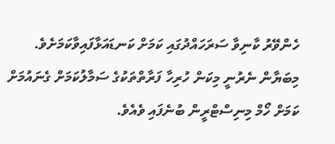ހެންވޭރު ކާނިވާ ސަރަހައްދުގައި ކަމަށް ކަނޑައަޅާފައިވާކަމަށެވެ. މިބަޔާން ނެރުނީ މިކަން ހުރިހާ ފަރާތްތަކުގެ ސަމާލުކަމަށް ގެނައުމަށް ކަމަށް ހޯމް މިނިސްޓްރީން ބުނެފައި ވެއެވެ.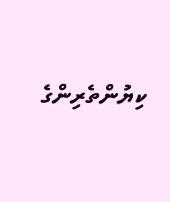ކިޔުންތެރިންގެ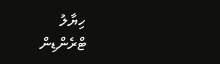ހިޔާލު
ޓްރެންޑިން